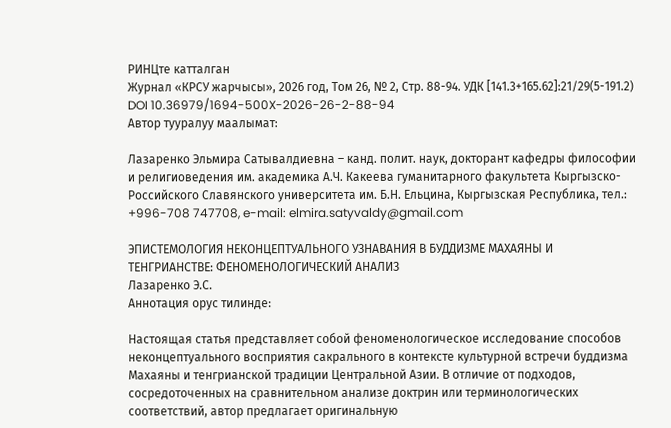РИНЦте катталган
Журнал «КРСУ жарчысы», 2026 год, Том 26, № 2, Стр. 88-94. УДК [141.3+165.62]:21/29(5-191.2) DOI 10.36979/1694-500X-2026-26-2-88-94
Автор тууралуу маалымат:

Лазаренко Эльмира Сатывалдиевна – канд. полит. наук, докторант кафедры философии и религиоведения им. академика А.Ч. Какеева гуманитарного факультета Кыргызско-Российского Славянского университета им. Б.Н. Ельцина, Кыргызская Республика, тел.: +996-708 747708, e-mail: elmira.satyvaldy@gmail.com

ЭПИСТЕМОЛОГИЯ НЕКОНЦЕПТУАЛЬНОГО УЗНАВАНИЯ В БУДДИЗМЕ МАХАЯНЫ И ТЕНГРИАНСТВЕ: ФЕНОМЕНОЛОГИЧЕСКИЙ АНАЛИЗ
Лазаренко Э.С.
Аннотация орус тилинде:

Настоящая статья представляет собой феноменологическое исследование способов неконцептуального восприятия сакрального в контексте культурной встречи буддизма Махаяны и тенгрианской традиции Центральной Азии. В отличие от подходов, сосредоточенных на сравнительном анализе доктрин или терминологических соответствий, автор предлагает оригинальную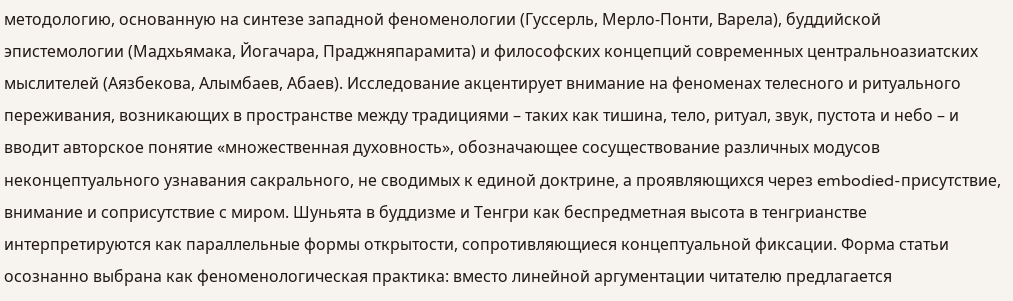методологию, основанную на синтезе западной феноменологии (Гуссерль, Мерло-Понти, Варела), буддийской эпистемологии (Мадхьямака, Йогачара, Праджняпарамита) и философских концепций современных центральноазиатских мыслителей (Аязбекова, Алымбаев, Абаев). Исследование акцентирует внимание на феноменах телесного и ритуального переживания, возникающих в пространстве между традициями – таких как тишина, тело, ритуал, звук, пустота и небо – и вводит авторское понятие «множественная духовность», обозначающее сосуществование различных модусов неконцептуального узнавания сакрального, не сводимых к единой доктрине, а проявляющихся через embodied-присутствие, внимание и соприсутствие с миром. Шуньята в буддизме и Тенгри как беспредметная высота в тенгрианстве интерпретируются как параллельные формы открытости, сопротивляющиеся концептуальной фиксации. Форма статьи осознанно выбрана как феноменологическая практика: вместо линейной аргументации читателю предлагается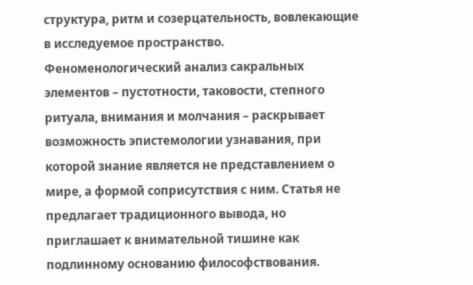структура, ритм и созерцательность, вовлекающие в исследуемое пространство. Феноменологический анализ сакральных элементов – пустотности, таковости, степного ритуала, внимания и молчания – раскрывает возможность эпистемологии узнавания, при которой знание является не представлением о мире, а формой соприсутствия с ним. Статья не предлагает традиционного вывода, но приглашает к внимательной тишине как подлинному основанию философствования.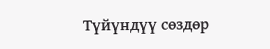Түйүндүү сөздөр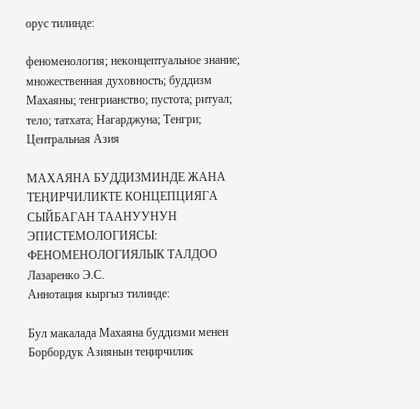орус тилинде:

феноменология; неконцептуальное знание; множественная духовность; буддизм Махаяны; тенгрианство; пустота; ритуал; тело; татхата; Нагарджуна; Тенгри; Центральная Азия

МАХАЯНА БУДДИЗМИНДЕ ЖАНА ТЕҢИРЧИЛИКТЕ КОНЦЕПЦИЯГА СЫЙБАГАН ТААНУУНУН ЭПИСТЕМОЛОГИЯСЫ: ФЕНОМЕНОЛОГИЯЛЫК ТАЛДОО
Лазаренко Э.С.
Аннотация кыргыз тилинде:

Бул макалада Махаяна буддизми менен Борбордук Азиянын теңирчилик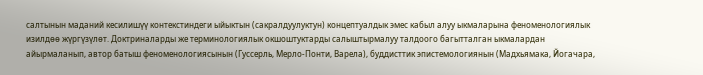салтынын маданий кесилишүү контекстиндеги ыйыктын (сакралдуулуктун) концептуалдык эмес кабыл алуу ыкмаларына феноменологиялык изилдөө жүргүзүлөт. Доктриналарды же терминологиялык окшоштуктарды салыштырмалуу талдоого багытталган ыкмалардан айырмаланып, автор батыш феноменологиясынын (Гуссерль, Мерло-Понти, Варела), буддисттик эпистемологиянын (Мадхьямака, Йогачара,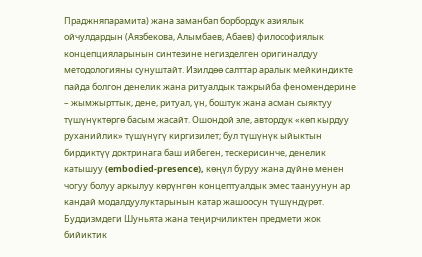Праджняпарамита) жана заманбап борбордук азиялык ойчулдардын (Аязбекова, Алымбаев, Абаев) философиялык концепцияларынын синтезине негизделген оригиналдуу методологияны сунуштайт. Изилдөө салттар аралык мейкиндикте пайда болгон денелик жана ритуалдык тажрыйба феномендерине – жымжырттык, дене, ритуал, үн, боштук жана асман сыяктуу түшүнүктөргө басым жасайт. Ошондой эле, автордук «көп кырдуу руханийлик» түшүнүгү киргизилет; бул түшүнүк ыйыктын бирдиктүү доктринага баш ийбеген, тескерисинче, денелик катышуу (embodied-presence), көңүл буруу жана дүйнө менен чогуу болуу аркылуу көрүнгөн концептуалдык эмес таануунун ар кандай модалдуулуктарынын катар жашоосун түшүндүрөт. Буддизмдеги Шуньята жана теңирчиликтен предмети жок бийиктик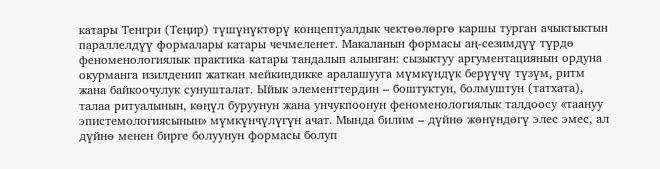катары Тенгри (Теңир) түшүнүктөрү концептуалдык чектөөлөргө каршы турган ачыктыктын параллелдүү формалары катары чечмеленет. Макаланын формасы аң-сезимдүү түрдө феноменологиялык практика катары тандалып алынган: сызыктуу аргументациянын ордуна окурманга изилденип жаткан мейкиндикке аралашууга мүмкүндүк берүүчү түзүм, ритм жана байкоочулук сунушталат. Ыйык элементтердин – боштуктун, болмуштун (татхата), талаа ритуалынын, көңүл буруунун жана унчукпоонун феноменологиялык талдоосу «таануу эпистемологиясынын» мүмкүнчүлүгүн ачат. Мында билим – дүйнө жөнүндөгү элес эмес, ал дүйнө менен бирге болуунун формасы болуп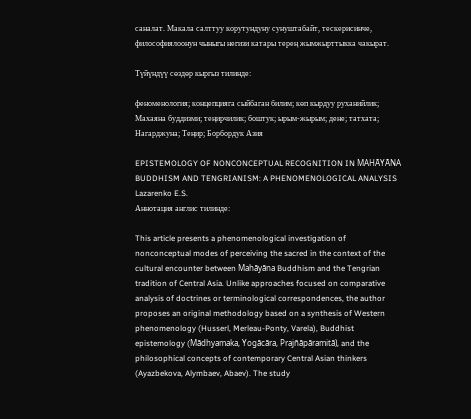саналат. Макала салттуу корутундуну сунуштабайт, тескерисинче, философиялоонун чыныгы негизи катары терең жымжырттыкка чакырат.

Түйүндүү сөздөр кыргыз тилинде:

феноменология; концепцияга сыйбаган билим; көп кырдуу руханийлик; Махаяна буддизми; теңирчилик; боштук; ырым-жырым; дене; татхата; Нагарджуна; Теңир; Борбордук Азия

EPISTEMOLOGY OF NONCONCEPTUAL RECOGNITION IN MAHĀYĀNA BUDDHISM AND TENGRIANISM: A PHENOMENOLOGICAL ANALYSIS
Lazarenko E.S.
Аннотация англис тилинде:

This article presents a phenomenological investigation of nonconceptual modes of perceiving the sacred in the context of the cultural encounter between Mahāyāna Buddhism and the Tengrian tradition of Central Asia. Unlike approaches focused on comparative analysis of doctrines or terminological correspondences, the author proposes an original methodology based on a synthesis of Western phenomenology (Husserl, Merleau-Ponty, Varela), Buddhist epistemology (Mādhyamaka, Yogācāra, Prajñāpāramitā), and the philosophical concepts of contemporary Central Asian thinkers (Ayazbekova, Alymbaev, Abaev). The study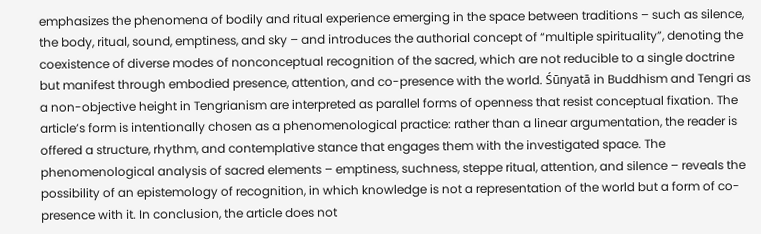emphasizes the phenomena of bodily and ritual experience emerging in the space between traditions – such as silence, the body, ritual, sound, emptiness, and sky – and introduces the authorial concept of “multiple spirituality”, denoting the coexistence of diverse modes of nonconceptual recognition of the sacred, which are not reducible to a single doctrine but manifest through embodied presence, attention, and co-presence with the world. Śūnyatā in Buddhism and Tengri as a non-objective height in Tengrianism are interpreted as parallel forms of openness that resist conceptual fixation. The article’s form is intentionally chosen as a phenomenological practice: rather than a linear argumentation, the reader is offered a structure, rhythm, and contemplative stance that engages them with the investigated space. The phenomenological analysis of sacred elements – emptiness, suchness, steppe ritual, attention, and silence – reveals the possibility of an epistemology of recognition, in which knowledge is not a representation of the world but a form of co-presence with it. In conclusion, the article does not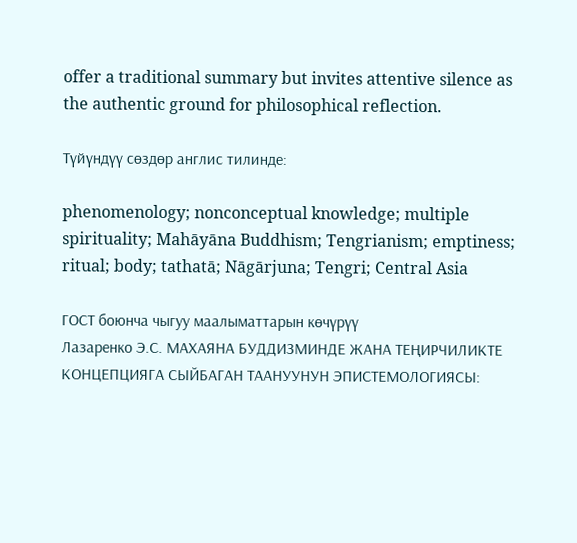offer a traditional summary but invites attentive silence as the authentic ground for philosophical reflection.

Түйүндүү сөздөр англис тилинде:

phenomenology; nonconceptual knowledge; multiple spirituality; Mahāyāna Buddhism; Tengrianism; emptiness; ritual; body; tathatā; Nāgārjuna; Tengri; Central Asia

ГОСТ боюнча чыгуу маалыматтарын көчүрүү
Лазаренко Э.С. МАХАЯНА БУДДИЗМИНДЕ ЖАНА ТЕҢИРЧИЛИКТЕ КОНЦЕПЦИЯГА СЫЙБАГАН ТААНУУНУН ЭПИСТЕМОЛОГИЯСЫ: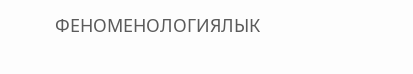ФЕНОМЕНОЛОГИЯЛЫК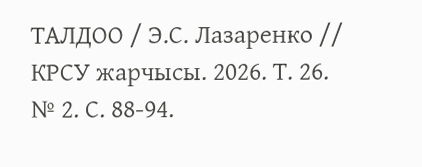ТАЛДОО / Э.С. Лазаренко // КРСУ жарчысы. 2026. Т. 26. № 2. С. 88-94.